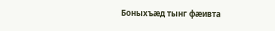Боныхъæд тынг фæивта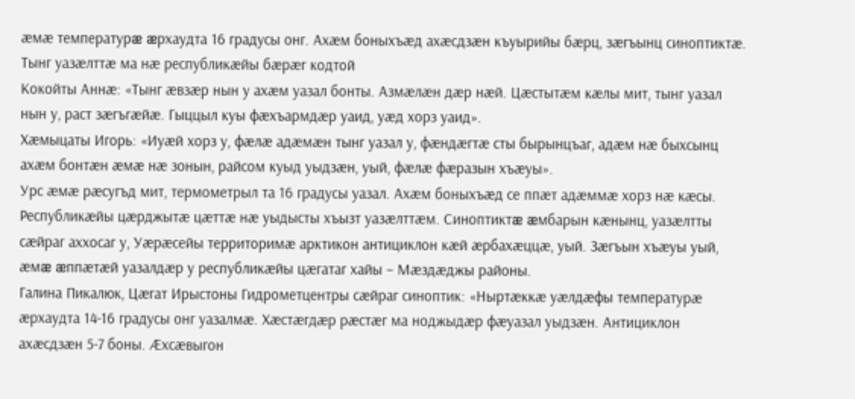æмæ температурæ æрхаудта 16 градусы онг. Ахæм боныхъæд ахæсдзæн къуырийы бæрц, зæгъынц синоптиктæ. Тынг уазæлттæ ма нæ республикæйы бæрæг кодтой
Кокойты Аннæ: «Тынг æвзæр нын у ахæм уазал бонты. Азмæлæн дæр нæй. Цæстытæм кæлы мит, тынг уазал нын у, раст зæгъгæйæ. Гыццыл куы фæхъармдæр уаид, уæд хорз уаид».
Хæмыцаты Игорь: «Иуæй хорз у, фæлæ адæмæн тынг уазал у, фæндæгтæ сты бырынцъаг, адæм нæ быхсынц ахæм бонтæн æмæ нæ зонын, райсом куыд уыдзæн, уый, фæлæ фæразын хъæуы».
Урс æмæ рæсугъд мит, термометрыл та 16 градусы уазал. Ахæм боныхъæд се ппæт адæммæ хорз нæ кæсы. Республикæйы цæрджытæ цæттæ нæ уыдысты хъызт уазæлттæм. Синоптиктæ æмбарын кæнынц, уазæлтты сæйраг аххосаг у, Уæрæсейы территоримæ арктикон антициклон кæй æрбахæццæ, уый. Зæгъын хъæуы уый, æмæ æппæтæй уазалдæр у республикæйы цæгатаг хайы – Мæздæджы районы.
Галина Пикалюк, Цæгат Ирыстоны Гидрометцентры сæйраг синоптик: «Ныртæккæ уæлдæфы температурæ æрхаудта 14-16 градусы онг уазалмæ. Хæстæгдæр рæстæг ма ноджыдæр фæуазал уыдзæн. Антициклон ахæсдзæн 5-7 боны. Æхсæвыгон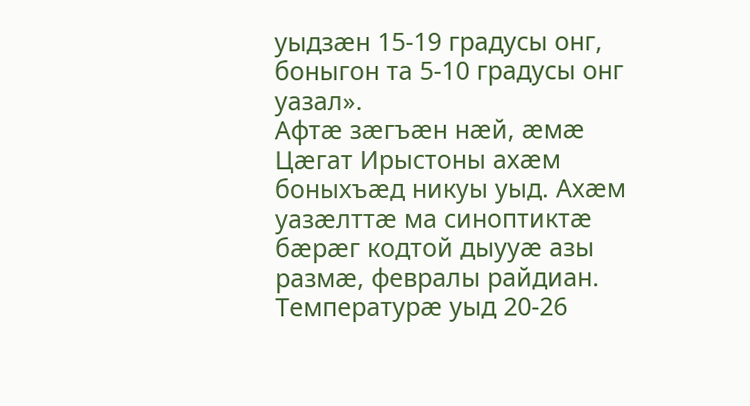уыдзæн 15-19 градусы онг, боныгон та 5-10 градусы онг уазал».
Афтæ зæгъæн нæй, æмæ Цæгат Ирыстоны ахæм боныхъæд никуы уыд. Ахæм уазæлттæ ма синоптиктæ бæрæг кодтой дыууæ азы размæ, февралы райдиан. Температурæ уыд 20-26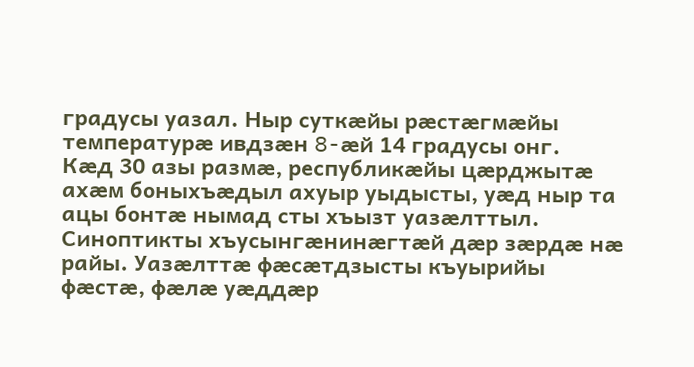градусы уазал. Ныр суткæйы рæстæгмæйы температурæ ивдзæн 8-æй 14 градусы онг.
Кæд 30 азы размæ, республикæйы цæрджытæ ахæм боныхъæдыл ахуыр уыдысты, уæд ныр та ацы бонтæ нымад сты хъызт уазæлттыл. Синоптикты хъусынгæнинæгтæй дæр зæрдæ нæ райы. Уазæлттæ фæсæтдзысты къуырийы фæстæ, фæлæ уæддæр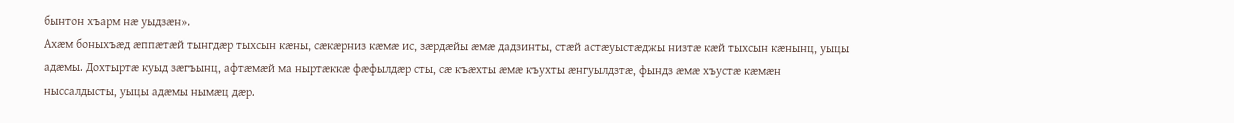бынтон хъарм нæ уыдзæн».
Ахæм боныхъæд æппæтæй тынгдæр тыхсын кæны, сæкæрниз кæмæ ис, зæрдæйы æмæ дадзинты, стæй астæуыстæджы низтæ кæй тыхсын кæнынц, уыцы адæмы. Дохтыртæ куыд зæгъынц, афтæмæй ма ныртæккæ фæфылдæр сты, сæ къæхты æмæ къухты æнгуылдзтæ, фындз æмæ хъустæ кæмæн ныссалдысты, уыцы адæмы нымæц дæр.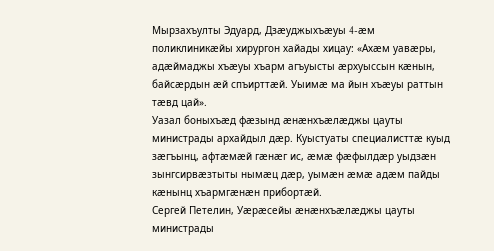Мырзахъулты Эдуард, Дзæуджыхъæуы 4-æм поликлиникæйы хирургон хайады хицау: «Ахæм уавæры, адæймаджы хъæуы хъарм агъуысты æрхуыссын кæнын, байсæрдын æй спъирттæй. Уыимæ ма йын хъæуы раттын тæвд цай».
Уазал боныхъæд фæзынд æнæнхъæлæджы цауты министрады архайдыл дæр. Куыстуаты специалисттæ куыд зæгъынц, афтæмæй гæнæг ис, æмæ фæфылдæр уыдзæн зынгсирвæзтыты нымæц дæр, уымæн æмæ адæм пайды кæнынц хъармгæнæн прибортæй.
Сергей Петелин, Уæрæсейы æнæнхъæлæджы цауты министрады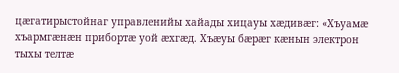цæгатирыстойнаг управленийы хайады хицауы хæдивæг: «Хъуамæ хъармгæнæн прибортæ уой æхгæд. Хъæуы бæрæг кæнын электрон тыхы телтæ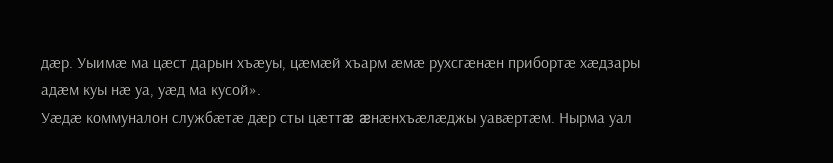дæр. Уыимæ ма цæст дарын хъæуы, цæмæй хъарм æмæ рухсгæнæн прибортæ хæдзары адæм куы нæ уа, уæд ма кусой».
Уæдæ коммуналон службæтæ дæр сты цæттæ æнæнхъæлæджы уавæртæм. Нырма уал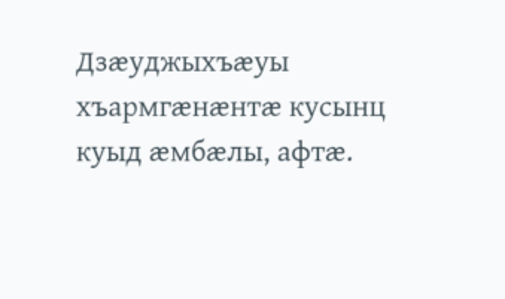Дзæуджыхъæуы хъармгæнæнтæ кусынц куыд æмбæлы, афтæ.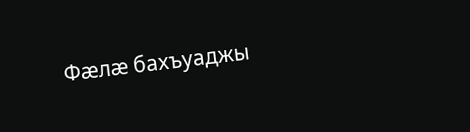Фæлæ бахъуаджы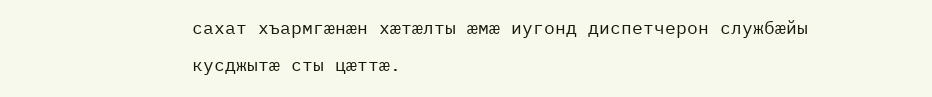сахат хъармгæнæн хæтæлты æмæ иугонд диспетчерон службæйы кусджытæ сты цæттæ.